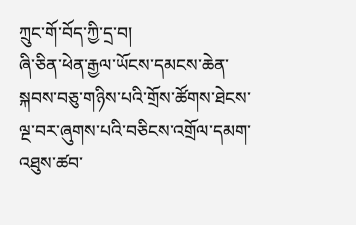ཀྲུང་གོ་བོད་ཀྱི་དྲ་བ།
ཞི་ཅིན་ཕེན་རྒྱལ་ཡོངས་དམངས་ཆེན་སྐབས་བཅུ་གཉིས་པའི་གྲོས་ཚོགས་ཐེངས་ལྔ་བར་ཞུགས་པའི་བཅིངས་འགྲོལ་དམག་འཐུས་ཚབ་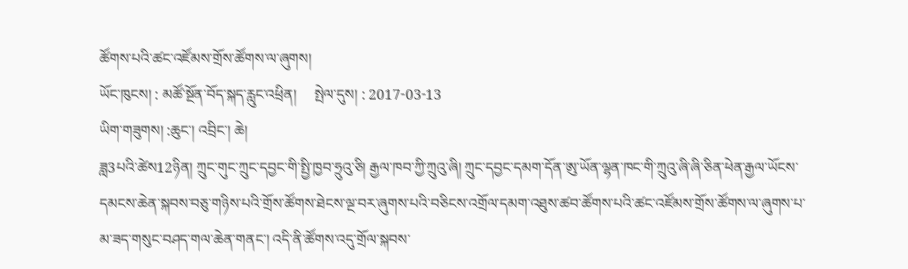ཚོགས་པའི་ཚང་འཛོམས་གྲོས་ཚོགས་ལ་ཞུགས།
ཡོང་ཁུངས། : མཚོ་སྔོན་བོད་སྐད་རླུང་འཕྲིན།     སྤེལ་དུས། : 2017-03-13
ཡིག་གཟུགས། :ཆུང་། འབྲིང་། ཆེ།
ཟླ3པའི་ཚེས12ཉིན། ཀྲུང་གུང་ཀྲུང་དབྱང་གི་སྤྱི་ཁྱབ་ཧྲུའུ་ཅི། རྒྱལ་ཁབ་ཀྱི་ཀྲུའུ་ཞི། ཀྲུང་དབྱང་དམག་དོན་ཨུ་ཡོན་ལྷན་ཁང་གི་ཀྲུའུ་ཞི་ཞི་ཅིན་ཕེན་རྒྱལ་ཡོངས་དམངས་ཆེན་སྐབས་བཅུ་གཉིས་པའི་གྲོས་ཚོགས་ཐེངས་ལྔ་བར་ཞུགས་པའི་བཅིངས་འགྲོལ་དམག་འཐུས་ཚབ་ཚོགས་པའི་ཚང་འཛོམས་གྲོས་ཚོགས་ལ་ཞུགས་པ་མ་ཟད་གསུང་བཤད་གལ་ཆེན་གནང་། འདི་ནི་ཚོགས་འདུ་གྲོལ་སྐབས་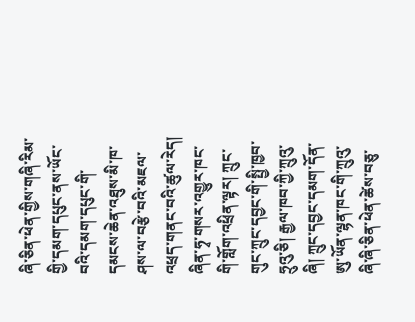ཞི་ཅིན་ཕེན་གྱིས་གཞི་རིམ་གྱི་དམག་དཔུང་ནས་ཡོང་བའི་དམག་དཔུང་གི་དམངས་ཆེན་འཐུས་མི་ཁ་ཤས་ལ་བརྩེ་བའི་མཇལ་འཕྲད་གནང་བའི་ཚུལ་རེད།
ཞིན་ཧྭ་གསར་འགྱུར་ཁང་གི་གློག་འཕྲིན་ལྟར། ཀྲུང་གུང་ཀྲུང་དབྱང་གི་སྤྱི་ཁྱབ་ཧྲུའུ་ཅི། རྒྱལ་ཁབ་ཀྱི་ཀྲུའུ་ཞི། ཀྲུང་དབྱང་དམག་དོན་ཨུ་ཡོན་ལྷན་ཁང་གི་ཀྲུའུ་ཞི་ཞི་ཅིན་ཕེན་ཚེས་བཅུ་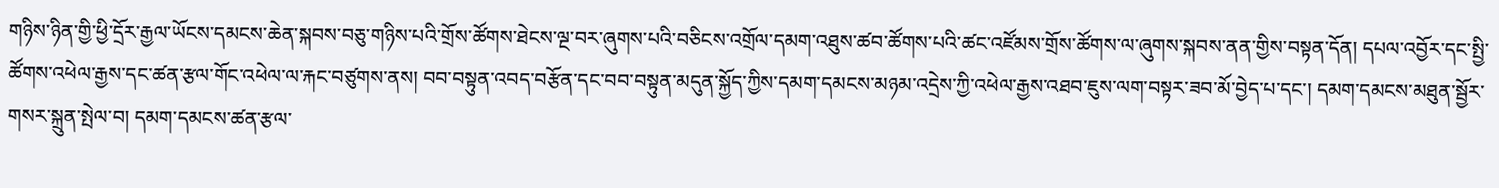གཉིས་ཉིན་གྱི་ཕྱི་དྲོར་རྒྱལ་ཡོངས་དམངས་ཆེན་སྐབས་བཅུ་གཉིས་པའི་གྲོས་ཚོགས་ཐེངས་ལྔ་བར་ཞུགས་པའི་བཅིངས་འགྲོལ་དམག་འཐུས་ཚབ་ཚོགས་པའི་ཚང་འཛོམས་གྲོས་ཚོགས་ལ་ཞུགས་སྐབས་ནན་གྱིས་བསྟན་དོན། དཔལ་འབྱོར་དང་སྤྱི་ཚོགས་འཕེལ་རྒྱས་དང་ཚན་རྩལ་གོང་འཕེལ་ལ་རྐང་བཙུགས་ནས། བབ་བསྟུན་འབད་བརྩོན་དང་བབ་བསྟུན་མདུན་སྐྱོད་ཀྱིས་དམག་དམངས་མཉམ་འདྲེས་ཀྱི་འཕེལ་རྒྱས་འཐབ་ཇུས་ལག་བསྟར་ཟབ་མོ་བྱེད་པ་དང་། དམག་དམངས་མཐུན་སྦྱོར་གསར་སྐྲུན་སྤེལ་བ། དམག་དམངས་ཚན་རྩལ་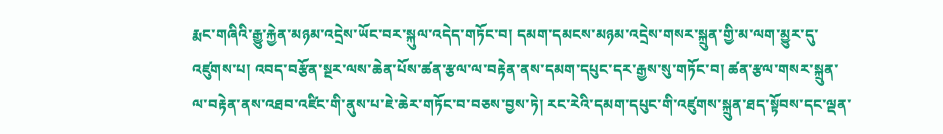རྨང་གཞིའི་རྒྱུ་རྐྱེན་མཉམ་འདྲེས་ཡོང་བར་སྐུལ་འདེད་གཏོང་བ། དམག་དམངས་མཉམ་འདྲེས་གསར་སྐྲུན་གྱི་མ་ལག་མྱུར་དུ་འཛུགས་པ། འབད་བརྩོན་སྔར་ལས་ཆེན་པོས་ཚན་རྩལ་ལ་བརྟེན་ནས་དམག་དཔུང་དར་རྒྱས་སུ་གཏོང་བ། ཚན་རྩལ་གསར་སྐྲུན་ལ་བརྟེན་ནས་འཐབ་འཛིང་གི་ནུས་པ་ཇེ་ཆེར་གཏོང་བ་བཅས་བྱས་ཏེ། རང་རེའི་དམག་དཔུང་གི་འཛུགས་སྐྲུན་ཐད་སྟོབས་དང་ལྡན་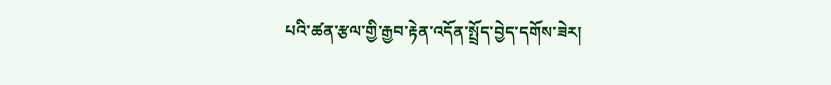པའི་ཚན་རྩལ་གྱི་རྒྱབ་རྟེན་འདོན་སྤྲོད་བྱེད་དགོས་ཟེར།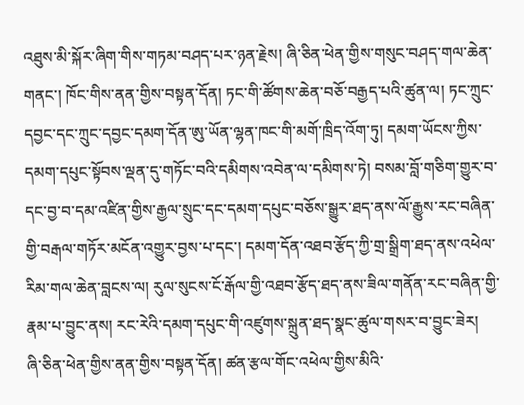འཐུས་མི་སྐོར་ཞིག་གིས་གཏམ་བཤད་པར་ཉན་རྗེས། ཞི་ཅིན་ཕེན་གྱིས་གསུང་བཤད་གལ་ཆེན་གནང་། ཁོང་གིས་ནན་གྱིས་བསྟན་དོན། ཏང་གི་ཚོགས་ཆེན་བཅོ་བརྒྱད་པའི་ཚུན་ལ། ཏང་ཀྲུང་དབྱང་དང་ཀྲུང་དབྱང་དམག་དོན་ཨུ་ཡོན་ལྷན་ཁང་གི་མགོ་ཁྲིད་འོག་ཏུ། དམག་ཡོངས་ཀྱིས་དམག་དཔུང་སྟོབས་ལྡན་དུ་གཏོང་བའི་དམིགས་འབེན་ལ་དམིགས་ཏེ། བསམ་བློ་གཅིག་གྱུར་བ་དང་བྱ་བ་དམ་འཛིན་གྱིས་རྒྱལ་སྲུང་དང་དམག་དཔུང་བཅོས་སྒྱུར་ཐད་ནས་ལོ་རྒྱུས་རང་བཞིན་གྱི་བརྒལ་གཏོར་མངོན་འགྱུར་བྱས་པ་དང་། དམག་དོན་འཐབ་རྩོད་ཀྱི་གྲ་སྒྲིག་ཐད་ནས་འཕེལ་རིམ་གལ་ཆེན་བླངས་ལ། རུལ་སུངས་ངོ་རྒོལ་གྱི་འཐབ་རྩོད་ཐད་ནས་ཟིལ་གནོན་རང་བཞིན་གྱི་རྣམ་པ་བྱུང་ནས། རང་རེའི་དམག་དཔུང་གི་འཛུགས་སྐྲུན་ཐད་སྣང་ཚུལ་གསར་བ་བྱུང་ཟེར།
ཞི་ཅིན་ཕེན་གྱིས་ནན་གྱིས་བསྟན་དོན། ཚན་རྩལ་གོང་འཕེལ་གྱིས་མིའི་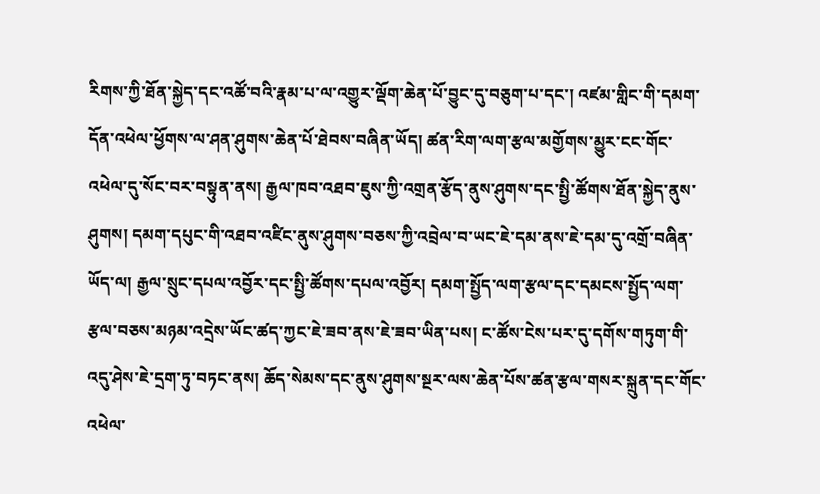རིགས་ཀྱི་ཐོན་སྐྱེད་དང་འཚོ་བའི་རྣམ་པ་ལ་འགྱུར་ལྡོག་ཆེན་པོ་བྱུང་དུ་བཅུག་པ་དང་། འཛམ་གླིང་གི་དམག་དོན་འཕེལ་ཕྱོགས་ལ་ཤན་ཤུགས་ཆེན་པོ་ཐེབས་བཞིན་ཡོད། ཚན་རིག་ལག་རྩལ་མགྱོགས་མྱུར་ངང་གོང་འཕེལ་དུ་སོང་བར་བསྟུན་ནས། རྒྱལ་ཁབ་འཐབ་ཇུས་ཀྱི་འགྲན་རྩོད་ནུས་ཤུགས་དང་སྤྱི་ཚོགས་ཐོན་སྐྱེད་ནུས་ཤུགས། དམག་དཔུང་གི་འཐབ་འཛིང་ནུས་ཤུགས་བཅས་ཀྱི་འབྲེལ་བ་ཡང་ཇེ་དམ་ནས་ཇེ་དམ་དུ་འགྲོ་བཞིན་ཡོད་ལ། རྒྱལ་སྲུང་དཔལ་འབྱོར་དང་སྤྱི་ཚོགས་དཔལ་འབྱོར། དམག་སྤྱོད་ལག་རྩལ་དང་དམངས་སྤྱོད་ལག་རྩལ་བཅས་མཉམ་འདྲེས་ཡོང་ཚད་ཀྱང་ཇེ་ཟབ་ནས་ཇེ་ཟབ་ཡིན་པས། ང་ཚོས་ངེས་པར་དུ་དགོས་གཏུག་གི་འདུ་ཤེས་ཇེ་དྲག་ཏུ་བཏང་ནས། ཆོད་སེམས་དང་ནུས་ཤུགས་སྔར་ལས་ཆེན་པོས་ཚན་རྩལ་གསར་སྐྲུན་དང་གོང་འཕེལ་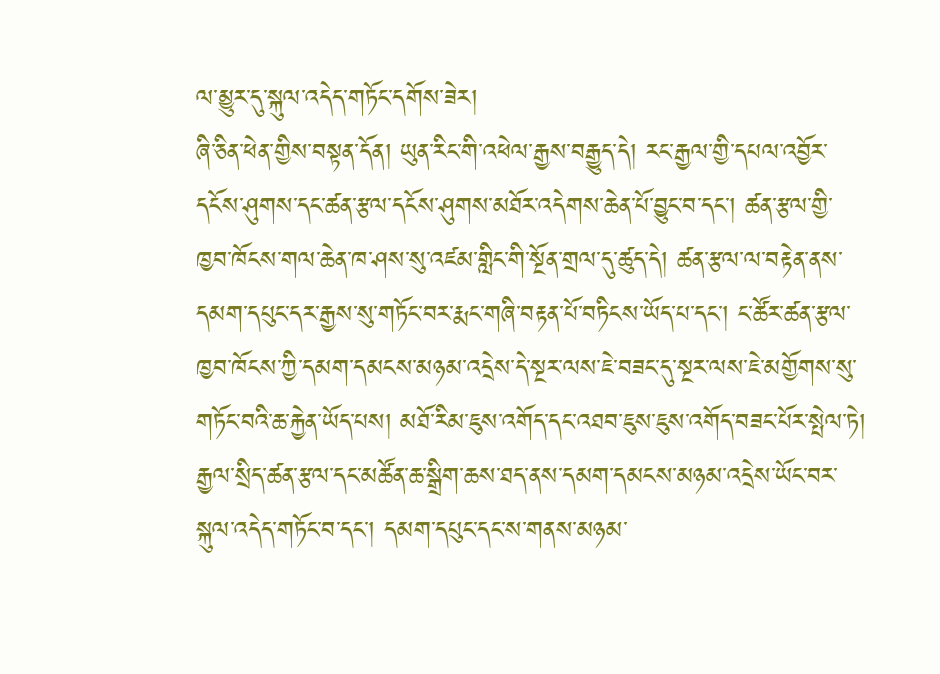ལ་མྱུར་དུ་སྐུལ་འདེད་གཏོང་དགོས་ཟེར།
ཞི་ཅིན་ཕེན་གྱིས་བསྟན་དོན། ཡུན་རིང་གི་འཕེལ་རྒྱས་བརྒྱུད་དེ། རང་རྒྱལ་གྱི་དཔལ་འབྱོར་དངོས་ཤུགས་དང་ཚན་རྩལ་དངོས་ཤུགས་མཐོར་འདེགས་ཆེན་པོ་བྱུང་བ་དང་། ཚན་རྩལ་གྱི་ཁྱབ་ཁོངས་གལ་ཆེན་ཁ་ཤས་སུ་འཛམ་གླིང་གི་སྔོན་གྲལ་དུ་ཚུད་དེ། ཚན་རྩལ་ལ་བརྟེན་ནས་དམག་དཔུང་དར་རྒྱས་སུ་གཏོང་བར་རྨང་གཞི་བརྟན་པོ་བཏིངས་ཡོད་པ་དང་། ང་ཚོར་ཚན་རྩལ་ཁྱབ་ཁོངས་ཀྱི་དམག་དམངས་མཉམ་འདྲེས་དེ་སྔར་ལས་ཇེ་བཟང་དུ་སྔར་ལས་ཇེ་མགྱོགས་སུ་གཏོང་བའི་ཆ་རྐྱེན་ཡོད་པས། མཐོ་རིམ་ཇུས་འགོད་དང་འཐབ་ཇུས་ཇུས་འགོད་བཟང་པོར་སྤེལ་ཏེ། རྒྱལ་སྲིད་ཚན་རྩལ་དང་མཚོན་ཆ་སྒྲིག་ཆས་ཐད་ནས་དམག་དམངས་མཉམ་འདྲེས་ཡོང་བར་སྐུལ་འདེད་གཏོང་བ་དང་། དམག་དཔུང་དང་ས་གནས་མཉམ་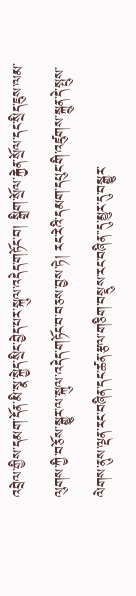འབྲེལ་གྱིས་དམག་དོན་མི་སྣ་སྐྱེད་སྲིང་བྱེད་པར་སྐུལ་འདེད་གཏོང་བ། སྒྲིག་སྲོལ་རྐྱེན་སྲོལ་དང་སྲིད་ཇུས་ལམ་ལུགས་ཀྱི་བཅོས་སྒྱུར་ལ་སྐུལ་འདེད་གཏོང་བ་བཅས་བྱས་ཏེ། རང་རེའི་དམག་དཔུང་གི་འཛུགས་སྐྲུན་དེ་སྤུས་ལེགས་ནུས་ལྡན་རང་བཞིན་དང་ཚན་རྩལ་གཅིག་བསྡུས་རང་བཞིན་་དུ་མྱུར་དུ་བསྒྱུར་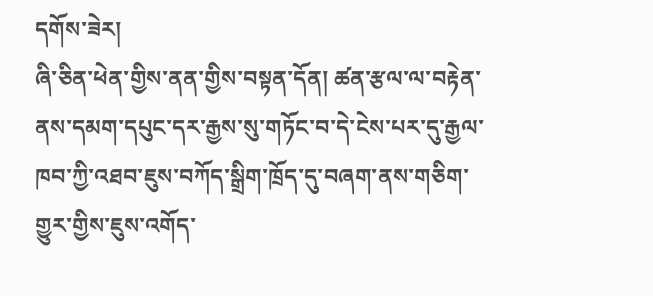དགོས་ཟེར།
ཞི་ཅིན་ཕེན་གྱིས་ནན་གྱིས་བསྟན་དོན། ཚན་རྩལ་ལ་བརྟེན་ནས་དམག་དཔུང་དར་རྒྱས་སུ་གཏོང་བ་དེ་ངེས་པར་དུ་རྒྱལ་ཁབ་ཀྱི་འཐབ་ཇུས་བཀོད་སྒྲིག་ཁྲོད་དུ་བཞག་ནས་གཅིག་གྱུར་གྱིས་ཇུས་འགོད་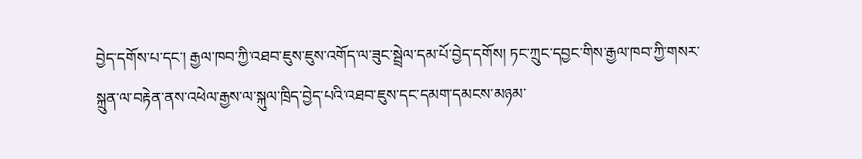བྱེད་དགོས་པ་དང་། རྒྱལ་ཁབ་ཀྱི་འཐབ་ཇུས་ཇུས་འགོད་ལ་ཟུང་སྦྲེལ་དམ་པོ་བྱེད་དགོས། ཏང་ཀྲུང་དབྱང་གིས་རྒྱལ་ཁབ་ཀྱི་གསར་སྐྲུན་ལ་བརྟེན་ནས་འཕེལ་རྒྱས་ལ་སྐུལ་ཁྲིད་བྱེད་པའི་འཐབ་ཇུས་དང་དམག་དམངས་མཉམ་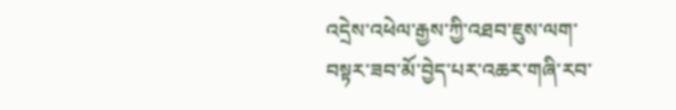འདྲེས་འཕེལ་རྒྱས་ཀྱི་འཐབ་ཇུས་ལག་བསྟར་ཟབ་མོ་བྱེད་པར་འཆར་གཞི་རབ་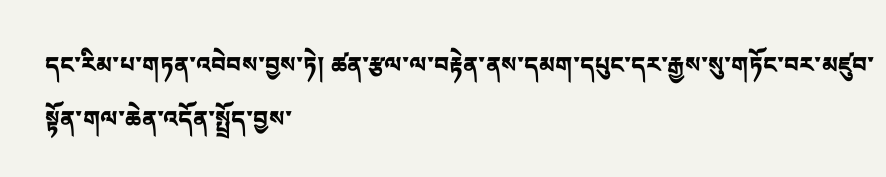དང་རིམ་པ་གཏན་འབེབས་བྱས་ཏེ། ཚན་རྩལ་ལ་བརྟེན་ནས་དམག་དཔུང་དར་རྒྱས་སུ་གཏོང་བར་མཛུབ་སྟོན་གལ་ཆེན་འདོན་སྤྲོད་བྱས་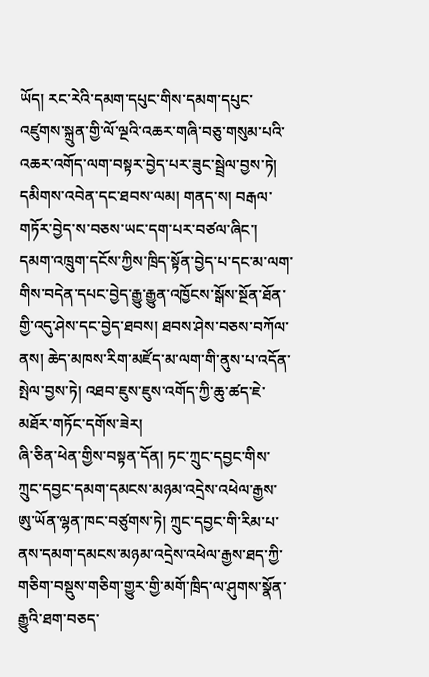ཡོད། རང་རེའི་དམག་དཔུང་གིས་དམག་དཔུང་འཛུགས་སྐྲུན་གྱི་ལོ་ལྔའི་འཆར་གཞི་བཅུ་གསུམ་པའི་འཆར་འགོད་ལག་བསྟར་བྱེད་པར་ཟུང་སྦྲེལ་བྱས་ཏེ། དམིགས་འབེན་དང་ཐབས་ལམ། གནད་ས། བརྒལ་གཏོར་བྱེད་ས་བཅས་ཡང་དག་པར་བཙལ་ཞིང་། དམག་འཁྲུག་དངོས་ཀྱིས་ཁྲིད་སྟོན་བྱེད་པ་དང་མ་ལག་གིས་བདེན་དཔང་བྱེད་རྒྱུ་རྒྱུན་འཁྱོངས་སྒོས་སྔོན་ཐོན་གྱི་འདུ་ཤེས་དང་བྱེད་ཐབས། ཐབས་ཤེས་བཅས་བཀོལ་ནས། ཆེད་མཁས་རིག་མཛོད་མ་ལག་གི་ནུས་པ་འདོན་སྤེལ་བྱས་ཏེ། འཐབ་ཇུས་ཇུས་འགོད་ཀྱི་ཆུ་ཚད་ཇེ་མཐོར་གཏོང་དགོས་ཟེར།
ཞི་ཅིན་ཕེན་གྱིས་བསྟན་དོན། ཏང་ཀྲུང་དབྱང་གིས་ཀྲུང་དབྱང་དམག་དམངས་མཉམ་འདྲེས་འཕེལ་རྒྱས་ཨུ་ཡོན་ལྷན་ཁང་བཙུགས་ཏེ། ཀྲུང་དབྱང་གི་རིམ་པ་ནས་དམག་དམངས་མཉམ་འདྲེས་འཕེལ་རྒྱས་ཐད་ཀྱི་གཅིག་བསྡུས་གཅིག་གྱུར་གྱི་མགོ་ཁྲིད་ལ་ཤུགས་སྣོན་རྒྱུའི་ཐག་བཅད་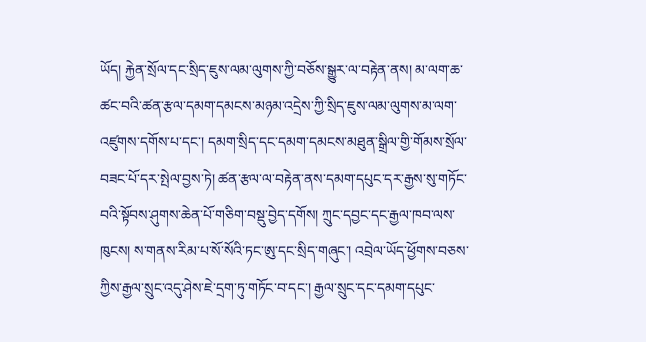ཡོད། རྐྱེན་སྲོལ་དང་སྲིད་ཇུས་ལམ་ལུགས་ཀྱི་བཅོས་སྒྱུར་ལ་བརྟེན་ནས། མ་ལག་ཆ་ཚང་བའི་ཚན་རྩལ་དམག་དམངས་མཉམ་འདྲེས་ཀྱི་སྲིད་ཇུས་ལམ་ལུགས་མ་ལག་འཛུགས་དགོས་པ་དང་། དམག་སྲིད་དང་དམག་དམངས་མཐུན་སྒྲིལ་གྱི་གོམས་སྲོལ་བཟང་པོ་དར་སྤེལ་བྱས་ཏེ། ཚན་རྩལ་ལ་བརྟེན་ནས་དམག་དཔུང་དར་རྒྱས་སུ་གཏོང་བའི་སྟོབས་ཤུགས་ཆེན་པོ་གཅིག་བསྡུ་བྱེད་དགོས། ཀྲུང་དབྱང་དང་རྒྱལ་ཁབ་ལས་ཁུངས། ས་གནས་རིམ་པ་སོ་སོའི་ཏང་ཨུ་དང་སྲིད་གཞུང་། འབྲེལ་ཡོད་ཕྱོགས་བཅས་ཀྱིས་རྒྱལ་སྲུང་འདུ་ཤེས་ཇེ་དྲག་ཏུ་གཏོང་བ་དང་། རྒྱལ་སྲུང་དང་དམག་དཔུང་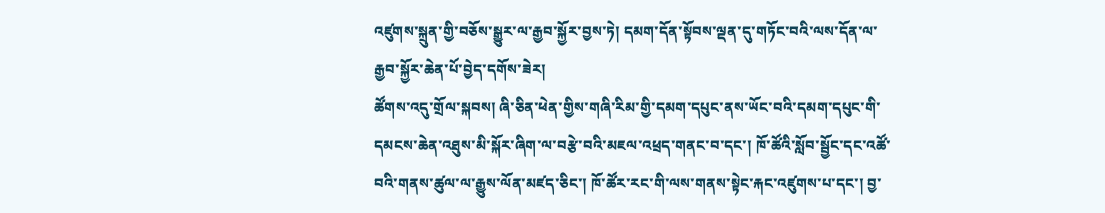འཛུགས་སྐྲུན་གྱི་བཅོས་སྒྱུར་ལ་རྒྱབ་སྐྱོར་བྱས་ཏེ། དམག་དོན་སྟོབས་ལྡན་དུ་གཏོང་བའི་ལས་དོན་ལ་རྒྱབ་སྐྱོར་ཆེན་པོ་བྱེད་དགོས་ཟེར།
ཚོགས་འདུ་གྲོལ་སྐབས། ཞི་ཅིན་ཕེན་གྱིས་གཞི་རིམ་གྱི་དམག་དཔུང་ནས་ཡོང་བའི་དམག་དཔུང་གི་དམངས་ཆེན་འཐུས་མི་སྐོར་ཞིག་ལ་བརྩེ་བའི་མཇལ་འཕྲད་གནང་བ་དང་། ཁོ་ཚོའི་སློབ་སྦྱོང་དང་འཚོ་བའི་གནས་ཚུལ་ལ་རྒྱུས་ལོན་མཛད་ཅིང་། ཁོ་ཚོར་རང་གི་ལས་གནས་སྟེང་རྐང་འཛུགས་པ་དང་། བྱ་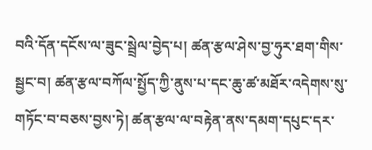བའི་དོན་དངོས་ལ་ཟུང་སྦྲེལ་བྱེད་པ། ཚན་རྩལ་ཤེས་བྱ་ཧུར་ཐག་གིས་སྦྱང་བ། ཚན་རྩལ་བཀོལ་སྤྱོད་ཀྱི་ནུས་པ་དང་ཆུ་ཚ་མཐོར་འདེགས་སུ་གཏོང་བ་བཅས་བྱས་ཏེ། ཚན་རྩལ་ལ་བརྟེན་ནས་དམག་དཔུང་དར་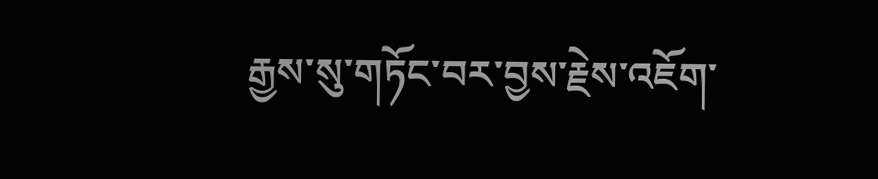རྒྱས་སུ་གཏོང་བར་བྱས་རྗེས་འཇོག་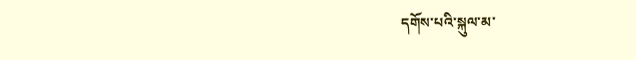དགོས་པའི་སྐུལ་མ་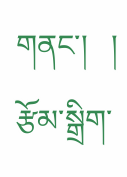གནང་།   །
རྩོམ་སྒྲིག་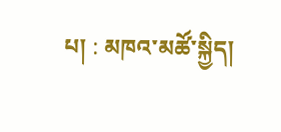པ། : མཁའ་མཚོ་སྐྱིད།